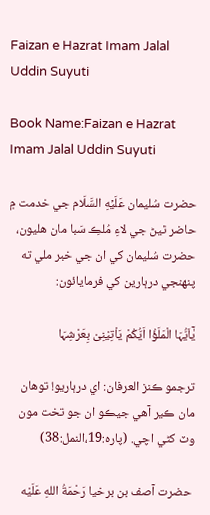Faizan e Hazrat Imam Jalal Uddin Suyuti

Book Name:Faizan e Hazrat Imam Jalal Uddin Suyuti

حضرت سُليمان عَلَيۡهِ السَّلَام جي خدمت ۾ حاضر ٿيڻ جي لاءِ مُلڪِ سَبا مان هليون، حضرت سُليمان کي ان جي خبر ملي ته پنهنجي درٻارين کي فرمايائون:

یٰۤاَیُّہَا الْمَلَؤُا اَیُّکُمْ یَاْتِیْنِیْ بِعَرْشِہَا

ترجمو ڪنز العرفان: اي درٻاريو! توهان مان ڪير آهي جيڪو ان جو تخت مون وٽ کڻي اچي. (پارہ:19،النمل:38)

 حضرت آصف بن برخيا رَحْمَةُ اللهِ عَلَيْه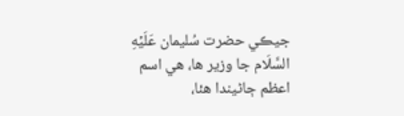جيڪي حضرت سُليمان عَلَيۡهِ السَّلَام جا وزير ها، هي اسم اعظم ڄاڻيندا هئا،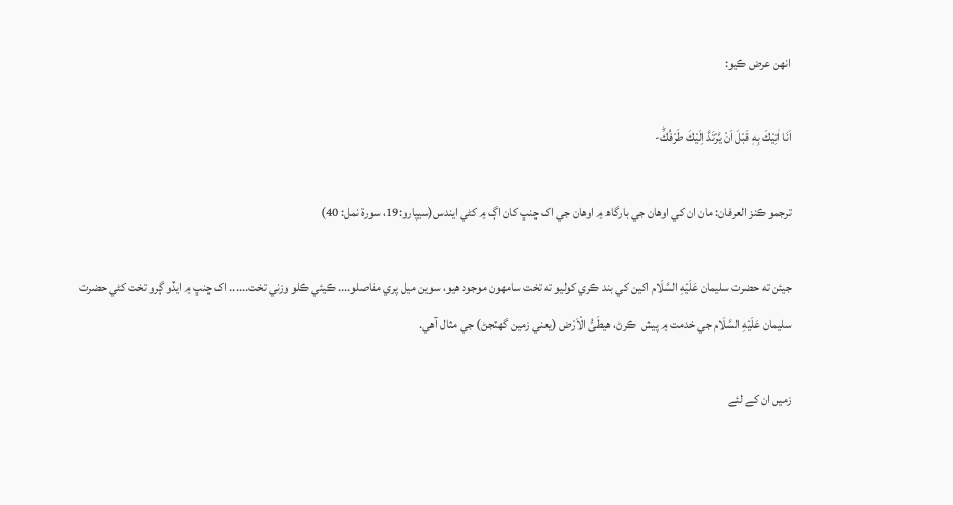انهن عرض ڪيو:

اَنَا اٰتِیْكَ بِهٖ قَبْلَ اَنْ یَّرْتَدَّ اِلَیْكَ طَرْفُكَؕ-

ترجمو ڪنز العرفان: مان ان کي اوهان جي بارگاھ ۾ اوهان جي اک ڇنڀ کان اڳ ۾ کڻي ايندس(سيپارو:19، سورة نمل: 40)

جيئن ته حضرت سليمان عَلَيۡهِ السَّلَام اکين کي بند ڪري کوليو ته تخت سامهون موجود هيو، سوين ميل پري مفاصلو.... ڪيئي ڪلو وزني تخت...... اک ڇنڀ ۾ ايڏو ڳرو تخت کڻي حضرت سليمان عَلَيۡهِ السَّلَام جي خدمت ۾ پيش  ڪرڻ، هيطَیُّ الْاَرْض (يعني زمين گهٽجڻ) جي مثال آهي.

زمیں ان کے لئے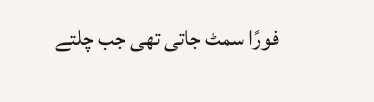فورًا سمٹ جاتی تھی جب چلتے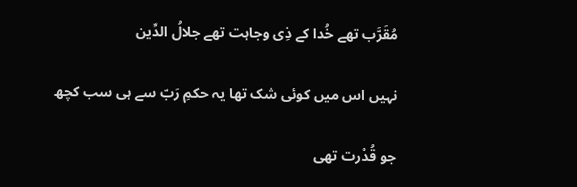مُقَرَّب تھے خُدا کے ذِی وجاہت تھے جلالُ الدِّین

نہیں اس میں کوئی شک تھا یہ حکمِ رَبّ سے ہی سب کچھ

جو قُدْرت تھی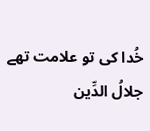خُدا کی تو علامت تھے جلالُ الدِّین